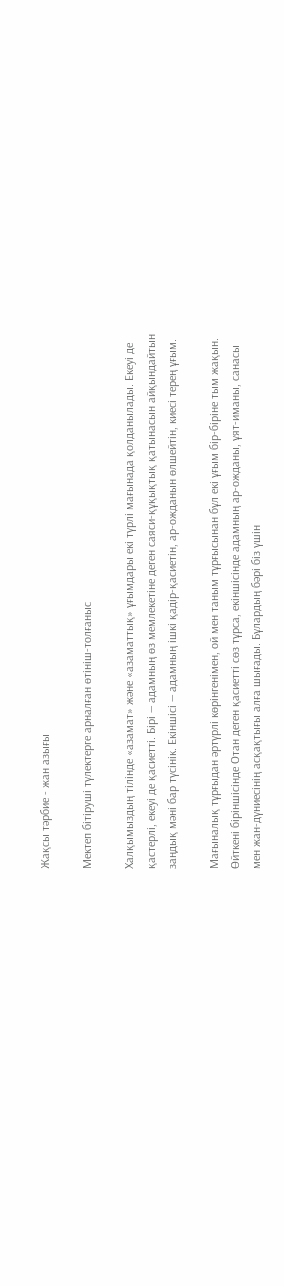Жақсы тәрбие - жан азығы

Мектеп бітіруші түлектерге арналған өтініш-толғаныс

Халқымыздың тілінде «азамат» және «азаматтық» ұғымдары екі түрлі мағынада қолданылады. Екеуі де қастерлі, екеуі де қасиетті. Бірі — адамның өз мемлекетіне деген саяси-құқықтық қатынасын айқындайтын заңдық мәні бар түсінік. Екіншісі — адамның ішкі қадір-қасиетін, ар-ожданын өлшейтін, киесі терең ұғым.

Мағыналық тұрғыдан әртүрлі көрінгенімен, ой мен таным тұрғысынан бұл екі ұғым бір-біріне тым жақын. Өйткені біріншісінде Отан деген қасиетті сөз тұрса, екіншісінде адамның ар-ожданы, ұят-иманы, санасы мен жан-дүниесінің асқақтығы алға шығады. Бұлардың бәрі біз үшін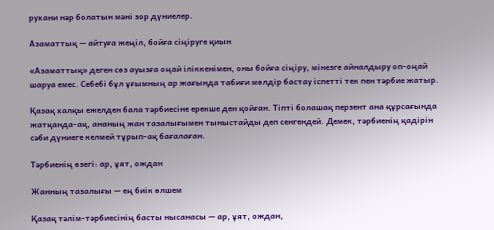рухани нәр болатын мәні зор дүниелер.

Азаматтық — айтуға жеңіл, бойға сіңіруге қиын

«Азаматтық» деген сөз ауызға оңай іліккенімен, оны бойға сіңіру, мінезге айналдыру оп-оңай шаруа емес. Себебі бұл ұғымның ар жағында табиғи мөлдір бастау іспетті тек пен тәрбие жатыр.

Қазақ халқы ежелден бала тәрбиесіне ерекше ден қойған. Тіпті болашақ перзент ана құрсағында жатқанда-ақ, ананың жан тазалығымен тыныстайды деп сенгендей. Демек, тәрбиенің қадірін сәби дүниеге келмей тұрып-ақ бағалаған.

Тәрбиенің өзегі: ар, ұят, ождан

Жанның тазалығы — ең биік өлшем

Қазақ тәлім-тәрбиесінің басты нысанасы — ар, ұят, ождан,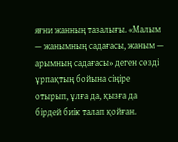яғни жанның тазалығы. «Малым — жанымның садағасы, жаным — арымның садағасы» деген сөзді ұрпақтың бойына сіңіре отырып, ұлға да, қызға да бірдей биік талап қойған.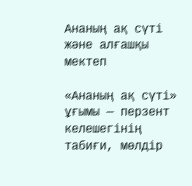Ананың ақ сүті және алғашқы мектеп

«Ананың ақ сүті» ұғымы — перзент келешегінің табиғи, мөлдір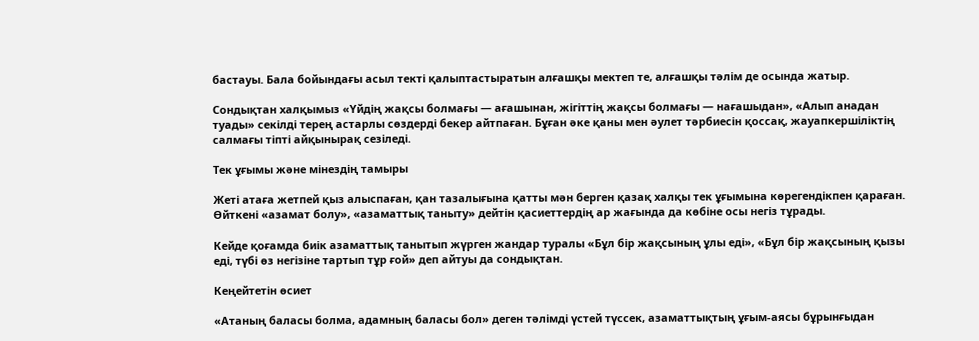бастауы. Бала бойындағы асыл текті қалыптастыратын алғашқы мектеп те, алғашқы тәлім де осында жатыр.

Сондықтан халқымыз «Үйдің жақсы болмағы — ағашынан, жігіттің жақсы болмағы — нағашыдан», «Алып анадан туады» секілді терең астарлы сөздерді бекер айтпаған. Бұған әке қаны мен әулет тәрбиесін қоссақ, жауапкершіліктің салмағы тіпті айқынырақ сезіледі.

Тек ұғымы және мінездің тамыры

Жеті атаға жетпей қыз алыспаған, қан тазалығына қатты мән берген қазақ халқы тек ұғымына көрегендікпен қараған. Өйткені «азамат болу», «азаматтық таныту» дейтін қасиеттердің ар жағында да көбіне осы негіз тұрады.

Кейде қоғамда биік азаматтық танытып жүрген жандар туралы «Бұл бір жақсының ұлы еді», «Бұл бір жақсының қызы еді, түбі өз негізіне тартып тұр ғой» деп айтуы да сондықтан.

Кеңейтетін өсиет

«Атаның баласы болма, адамның баласы бол» деген тәлімді үстей түссек, азаматтықтың ұғым-аясы бұрынғыдан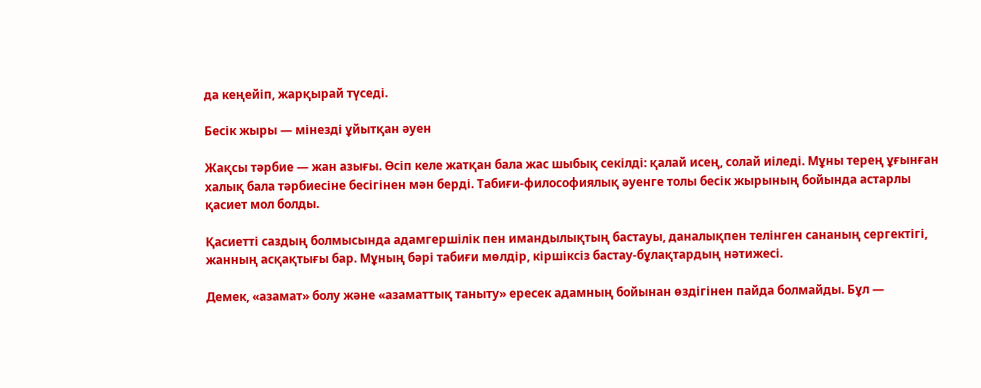да кеңейіп, жарқырай түседі.

Бесік жыры — мінезді ұйытқан әуен

Жақсы тәрбие — жан азығы. Өсіп келе жатқан бала жас шыбық секілді: қалай исең, солай иіледі. Мұны терең ұғынған халық бала тәрбиесіне бесігінен мән берді. Табиғи-философиялық әуенге толы бесік жырының бойында астарлы қасиет мол болды.

Қасиетті саздың болмысында адамгершілік пен имандылықтың бастауы, даналықпен телінген сананың сергектігі, жанның асқақтығы бар. Мұның бәрі табиғи мөлдір, кіршіксіз бастау-бұлақтардың нәтижесі.

Демек, «азамат» болу және «азаматтық таныту» ересек адамның бойынан өздігінен пайда болмайды. Бұл —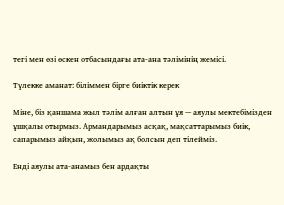тегі мен өзі өскен отбасындағы ата-ана тәлімінің жемісі.

Түлекке аманат: біліммен бірге биіктік керек

Міне, біз қаншама жыл тәлім алған алтын ұя — аяулы мектебімізден ұшқалы отырмыз. Армандарымыз асқақ, мақсаттарымыз биік, сапарымыз айқын, жолымыз ақ болсын деп тілейміз.

Енді аяулы ата-анамыз бен ардақты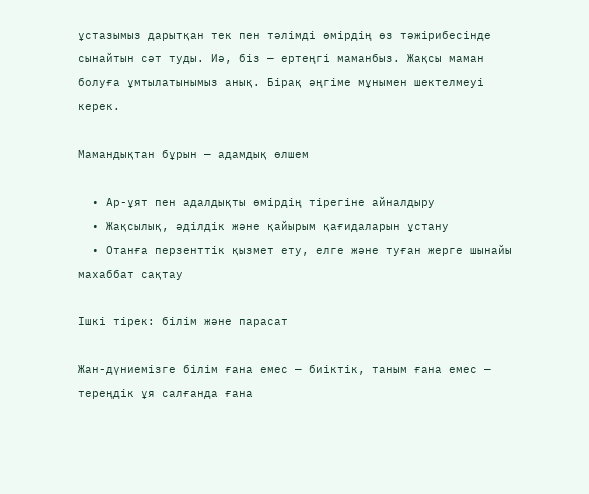ұстазымыз дарытқан тек пен тәлімді өмірдің өз тәжірибесінде сынайтын сәт туды. Иә, біз — ертеңгі маманбыз. Жақсы маман болуға ұмтылатынымыз анық. Бірақ әңгіме мұнымен шектелмеуі керек.

Мамандықтан бұрын — адамдық өлшем

  • Ар-ұят пен адалдықты өмірдің тірегіне айналдыру
  • Жақсылық, әділдік және қайырым қағидаларын ұстану
  • Отанға перзенттік қызмет ету, елге және туған жерге шынайы махаббат сақтау

Ішкі тірек: білім және парасат

Жан-дүниемізге білім ғана емес — биіктік, таным ғана емес — тереңдік ұя салғанда ғана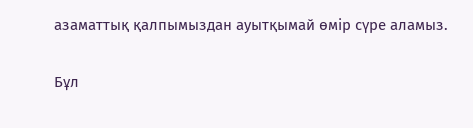азаматтық қалпымыздан ауытқымай өмір сүре аламыз.

Бұл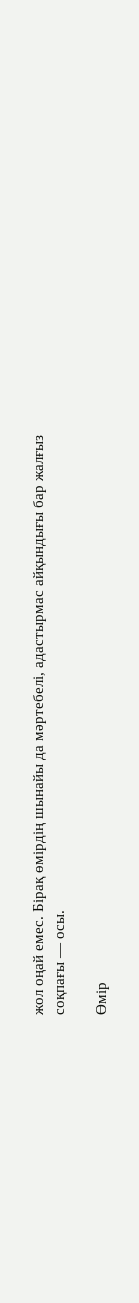жол оңай емес. Бірақ өмірдің шынайы да мәртебелі, адастырмас айқындығы бар жалғыз соқпағы — осы.

Өмір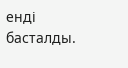енді басталды.